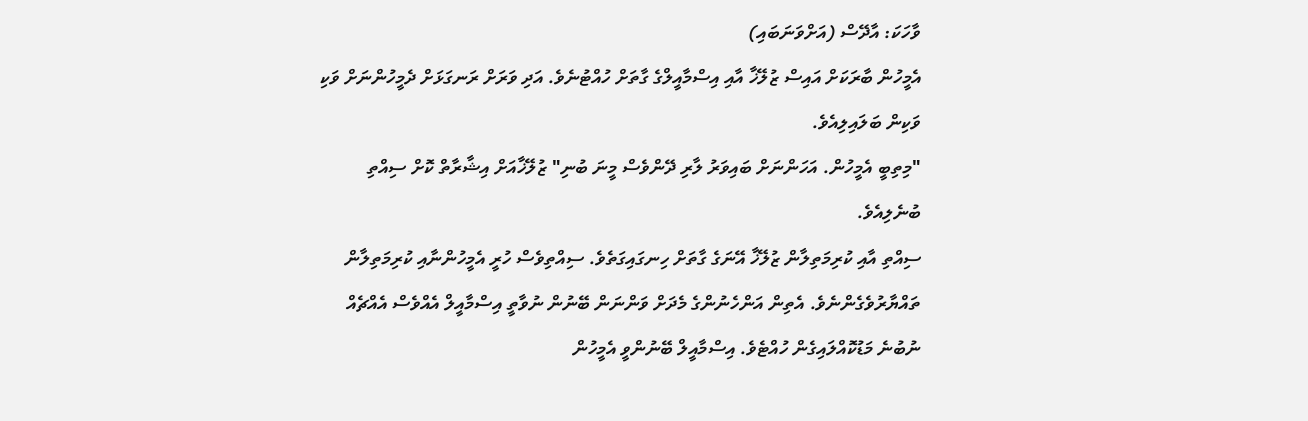ވާހަކަ: އާދޭސް (އަށްވަނަބައި)
އެމީހުން ބާރަކަށް އައިސް ޒުލޭޚާ އާއި އިސްމާއީލްގެ ގާތަށް ހުއްޓުނެވެ. އަދި ވަރަށް ރަނގަޅަށް ދެމީހުންނަށް ވަކި ވަކިން ބަލައިލިއެވެ.
"މިތިބީ އެމީހުން. އަހަންނަށް ބައިވަރު ލާރި ދޭންވެސް މީނަ ބުނި" ޒުލޭޚާއަށް އިޝާރާތް ކޮށް ސިއްތި ބުނެލިއެވެ.
ސިއްތި އާއި ކުރިމަތިލާން ޒުލޭޚާ އޭނަގެ ގާތަށް ހިނގައިގަތެވެ. ސިއްތިވެސް ހުރީ އެމީހުންނާއި ކުރިމަތިލާން ތައްޔާރުވެގެންނެވެ. އެތިން އަންހެނުންގެ މެދަށް ވަންނަން ބޭނުން ނުވާތީ އިސްމާއީލް އެއްވެސް އެއްޗެއް ނުބުނެ މަޑުކޮއްލައިގެން ހުއްޓެވެ. އިސްމާއީލް ބޭނުންވީ އެމީހުން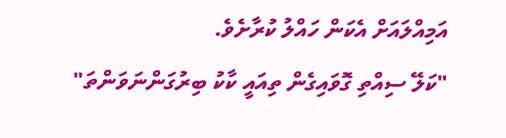އަމިއްލައަށް އެކަން ހައްލު ކުރާށެވެ.
"ކަލޭ ސިއްތި ގޮވައިގެން ތިއައީ ކާކު ބިރުގަންނަވަންތަ"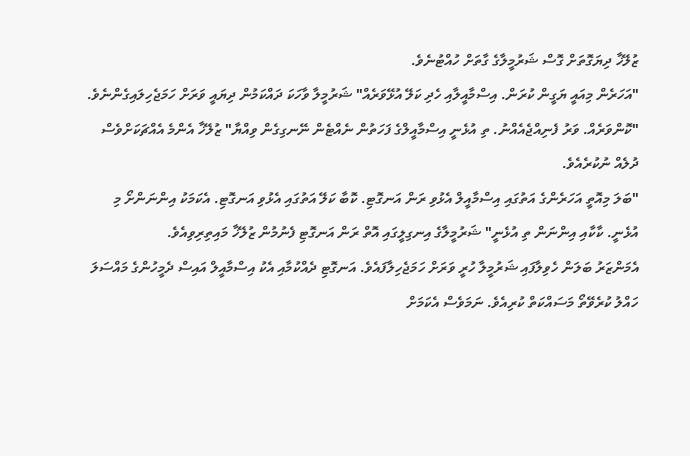ޒުލޭޚާ ދިޔަގޮތަށް ގޮސް ޝަރުމީލާގެ ގާތަށް ހުއްޓުނެވެ.
"އަހަރެން މިއައީ ޔަގީން ކުރަން. އިސްމާއީލާއި ހެދި ކަލޭ އުޅޭވަރެއް" ޝަރުމީލާ ވާހަކަ ދައްކަމުން ދިޔައީ ވަރަށް ހަމަޖެހިލައިގެންނެވެ.
"ކޮންވަރެއް. ވަރު ފެނިއްޖެއެއްނު. ތި އުޅެނީ އިސްމާއީލްގެ ފަހަތުން ނެއްޓެން ނޭނގިގެން ވިއްޔާ" ޒުލޭޚާ އެންމެ އެއްޗަކަށްވެސް ދުލެއް ނުކުރެއެވެ.
"ބަލަ މިއޮތީ އަހަރެންގެ އަތުގައި އިސްމާއީލް އެޅުވި ރަން އަނގޮޓި. ކޮބާ ކަލޭ އަތުގައި އެޅުވި އަނގޮޓި. އެކަމަކު އިންނަންށޯ މި އުޅެނީ. ކާކާއި އިންނަން ތި އުޅެނީ" ޝަރުމީލާގެ އިނގިލީގައި އޮތް ރަން އަނގޮޓި ފެނުމުން ޒުލޭޚާ މައިތިރިވިއެވެ.
އެމަންޒަރު ބަލަން ހެވިލާފައި ޝަރުމީލާ ހުރީ ވަރަށް ހަމަޖެހިލާފައެވެ. އަނގޮޓި ދެއްކުމާއި އެކު އިސްމާއީލް އައިސް ދެމީހުންގެ މައްސަލަ ހައްލު ކުރެވޭތޯ މަސައްކަތް ކުރިއެވެ. ނަމަވެސް އެކަމަށް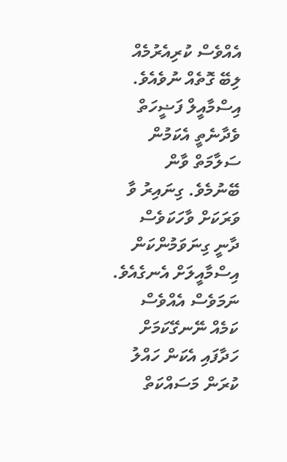އެއްވެސް ކުރިއެރުމެއް ލިބޭ ގޮތެއް ނުވެއެވެ. އިސްމާއީލް ފަޟީހަތް ވެދާނެތީ އެކަމުން ސަލާމަތް ވާން ބޭނުމެވެ. ގިނައިރު ވާ ވަރަކަށް ވާހަކަވެސް ދާނީ ގިނަވަމުންކަން އިސްމާއީލަށް އެނގެއެވެ. ނަމަވެސް އެއްވެސް ކަމެއް ނޭނގޭކަމަށް ހަދާފައި އެކަން ހައްލު ކުރަން މަސައްކަތް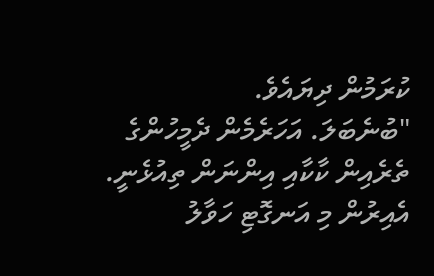ކުރަމުން ދިޔައެވެ.
"ބުނެބަލަ. އަހަރެމެން ދެމީހުންގެ ތެރެއިން ކާކާއި އިންނަން ތިއުޅެނީ. އެއިރުން މި އަނގޮޓި ހަވާލު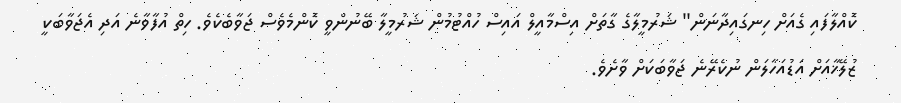ކޮއްލާފައި ގެއަށް ހިނގައިދާނަން" ޝަރުމީލާގެ ގާތަށް އިސްމާއީލް އައިސް ހުއްޓުމުން ޝަރުމީލާ ބޭނުންވީ ކޮންމެވެސް ޖަވާބެކެވެ. ހިތް އުފާވާނެ އަދި އެޖަވާބަކީ ޒުލޭޚާއަށް އަޑުއަހާލަން ނުކެރޭނެ ޖަވާބަކަށް ވާށެވެ.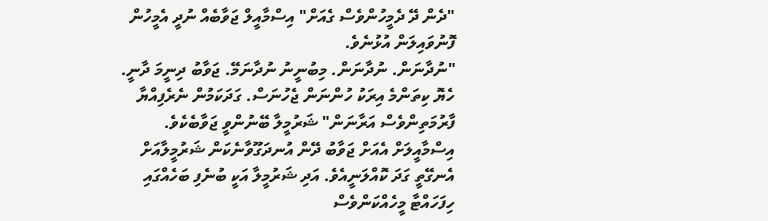"ދެން ދޭ ދެމީހުންވެސް ގެއަށް" އިސްމާއީލް ޖަވާބެއް ނުދީ އެމީހުން ފޮނުވައިލަން އުޅުނެވެ.
"ނުދާނަން. ނުދާނަން. މިބުނީނު ނުދާނަމޭ. ޖަވާބު ދިނީމަ ދާނީ. ހެޔޮ ކިތަންމެ އިރަކު ހުންނަން ޖެހުނަސް. ގަދަކަމުން ނެރެފިއްޔާ ފާރުމަތިންވެސް އަރާނަން" ޝަރުމީލާ ބޭނުންވީ ޖަވާބެކެވެ. އިސްމާއީލަށް އެއަށް ޖަވާބު ދޭން އުނދަގޫވާނެކަން ޝަރުމީލާއަށް އެނގޭތީ ގަދަ ކޮއްލަނީއެވެ. އަދި ޝަރުމީލާ އަކީ ބުނެފި ބަހެއްގައި ހިފަހައްޓާ މީހެއްކަންވެސް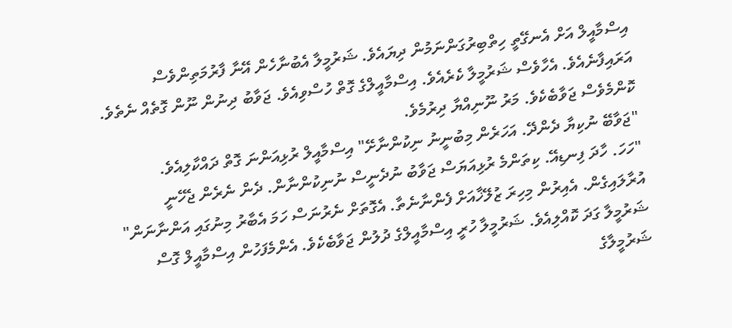އިސްމާއީލް އަށް އެނގޭތީ ހިތްބިރުގަންނަމުން ދިޔައެވެ. ޝަރުމީލާ އެބުނާހެން އޭނާ ފާރުމަތިންވެސް އަރައިފާނެއެވެ. އެހާވެސް ޝަރުމީލާ ކެރެއެވެ. އިސްމާއީލްގެ ގޮތް ހުސްވިއެވެ. ޖަވާބު ދިނުން ނޫން ގޮތެއް ނެތެވެ. ކޮންމެވެސް ޖަވާބެކެވެ. މަރު ނޫނިއްޔާ ދިރުމެވެ.
"ޖަވާބޭ ނުކިޔާ ދެންދޭ. އަހަރެން މިބުނީނު ނިކުންނާށޭ" އިސްމާއީލް ރުޅިއަންނަ ގޮތް ދައްކާލިއެވެ.
"ހަހަ. ހާދަ ފިނޑިއޭ. ކިތަންމެ ރުޅިއަޔަސް ޖަވާބު ނުދެނީސް ނުނިކުންނާން. ދެން ނެރެން ޖެހޭނީ އުރާލައިގެން. އެއިރުން މިހިރަ ޒުލޭޚާއަށް ފެންނާނެތާ. އެގޮތަށް ނެރުނަސް ހަމަ އެބާރު މިނުގައި އަންނާނަން" ޝަރުމީލާ ގަދަ ކޮއްލިއެވެ. ޝަރުމީލާ ހުރީ އިސްމާއީލްގެ ދުލުން ޖަވާބެކެވެ. އެންމެފަހުން އިސްމާއީލް ގޮސް ޝަރުމީލާގެ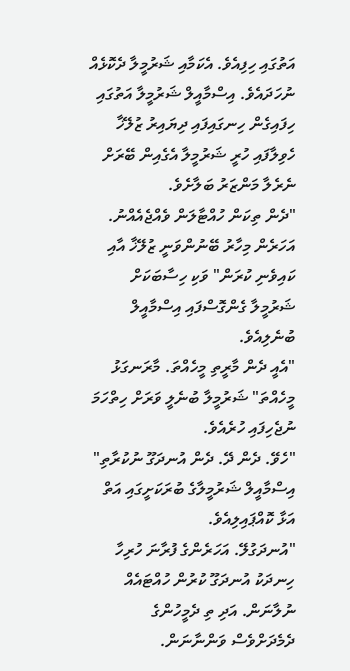އަތުގައި ހިފިއެވެ. އެކަމާއި ޝަރުމީލާ ދެކޮޅެއް ނުހަދައެވެ. އިސްމާއީލް ޝަރުމީލާ އަތުގައި ހިފައިގެން ހިނގައިފައި ދިޔައިރު ޒުލޭޚާ ހެވިލާފައި ހުރީ ޝަރުމީލާ އެގެއިން ބޭރަށް ނެރެލާ މަންޒަރު ބަލާށެވެ.
"ދެން ތިކަން ހުއްޓާލަން ވެއްޖެއެއްނު. އަހަރެން މިހާރު ބޭނުންވަނީ ޒުލޭޚާ އާއި ކައިވެނި ކުރަން" ވަކި ހިސާބަކަށް ޝަރުމީލާ ގެންގޮސްފައި އިސްމާއީލް ބުނެލިއެވެ.
"އެއީ ދެން މާރީތި މީހެއްތަ. މާރަނގަޅު މީހެއްތަ" ޝަރުމީލާ ބުނެލީ ވަރަށް ހިތްހަމަ ނުޖެހިފައި ހުރެއެވެ.
"ހެވޭ. ދެން ދޭ. ދެން އުނދަގޫ ނުކުރާތި" އިސްމާއީލް ޝަރުމީލާގެ ބުރަކަށީގައި އަތް އަޅާ ކޮއްޕައިލިއެވެ.
"އުނދަގުލޭ. އަހަރެންގެ ފުރާނަ ހުރިހާ ހިނދަކު އުނދަގޫ ކުރުން ހުއްޓައެއް ނުލާނަން. އަދި ތި ދެމީހުންގެ ދެމެދަށްވެސް ވަންނާނަން.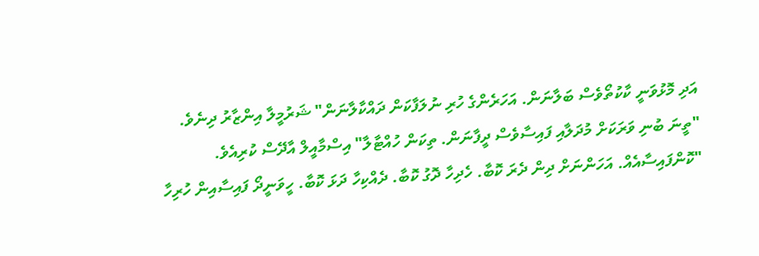އަދި މޮޅުވަނީ ކާކުތޯވެސް ބަލާނަން. އަހަރެންގެ ހުރި ނުލަފާކަން ދައްކާލާނަން" ޝަރުމީލާ އިންޒާރު ދިނެވެ.
"ތީނަ ބުނި ވަރަކަށް މުދަލާއި ފައިސާވެސް ދީފާނަން. ތިކަން ހުއްޓާލާ" އިސްމާއީލް އާދޭސް ކުރިއެވެ.
"ކޮންފައިސާއެއް. އަހަންނަށް ދިން ދެރަ ކޮބާ. ހެދިހާ ދޮގު ކޮބާ. ދެއްކިހާ ދަޅަ ކޮބާ. ހީވަނީދޯ ފައިސާއިން ހުރިހާ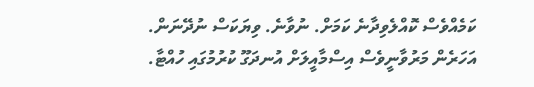ކަމެއްވެސް ކޮއްލެވިދާނެ ކަމަށް. ނުވާނެ. ވިޔަކަސް ނުދޭނަން. އަހަރެން މަރުވާނީވެސް އިސްމާއީލަށް އުނދަގޫ ކުރުމުގައި ހުއްޓާ.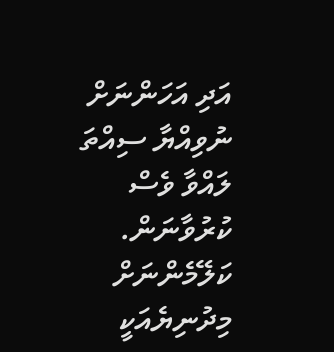އަދި އަހަންނަށް ނުވިއްޔާ ސިއްތަ ލައްވާ ވެސް ކުރުވާނަން. ކަލޭމެންނަށް މިދުނިޔެއަކީ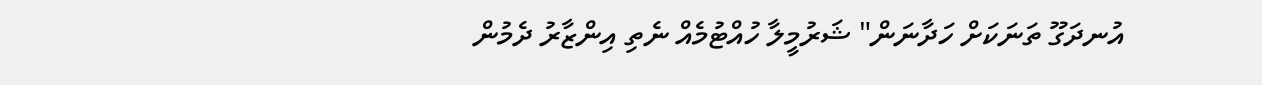އުނދަގޫ ތަނަކަށް ހަދާނަން" ޝަރުމީލާ ހުއްޓުމެއް ނެތި އިންޒާރު ދެމުން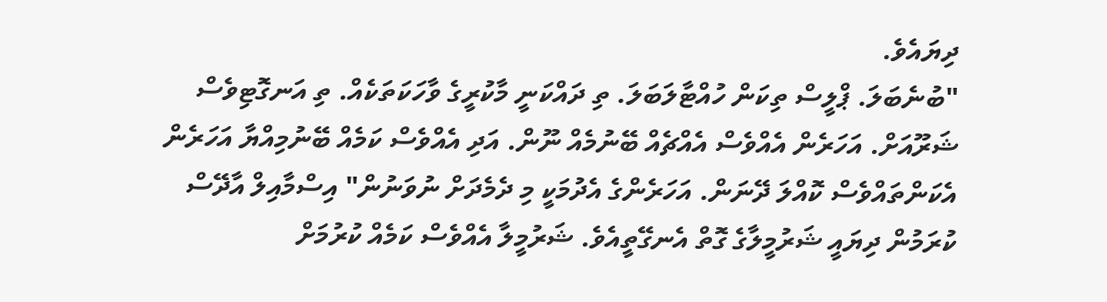ދިޔައެވެ.
"ބުނެބަލަ. ޕްލީސް ތިކަން ހުއްޓާލަބަލަ. ތި ދައްކަނީ މާކުރީގެ ވާހަކަތަކެއް. ތި އަނގޮޓިވެސް ޝަރޫއަށް. އަހަރެން އެއްވެސް އެއްޗެއް ބޭނުމެއް ނޫން. އަދި އެއްވެސް ކަމެއް ބޭނުމިއްޔާ އަހަރެން އެކަންތައްވެސް ކޮއްލަ ދޭނަން. އަހަރެންގެ އެދުމަކީ މި ދެމެދަށް ނުވަނުން" އިސްމާއިލް އާދޭސް ކުރަމުން ދިޔައީ ޝަރުމީލާގެ ގޮތް އެނގޭތީއެވެ. ޝަރުމީލާ އެއްވެސް ކަމެއް ކުރުމަށް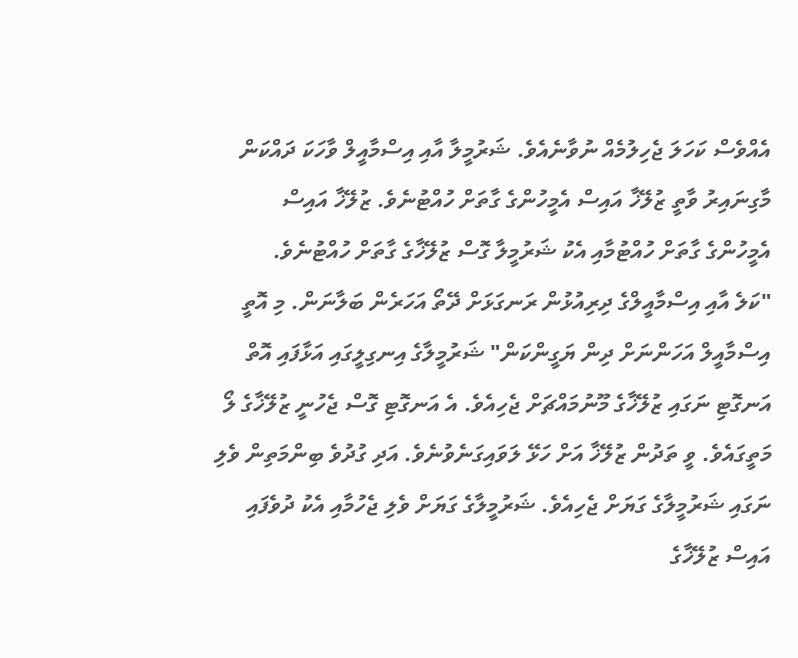އެއްވެސް ކަހަލަ ޖެހިލުމެއް ނުވާނެއެވެ. ޝަރުމީލާ އާއި އިސްމާއީލް ވާހަކަ ދައްކަން މާގިނައިރު ވާތީ ޒުލޭޚާ އައިސް އެމީހުންގެ ގާތަށް ހުއްޓުނެވެ. ޒުލޭޚާ އައިސް އެމީހުންގެ ގާތަށް ހުއްޓުމާއި އެކު ޝަރުމީލާ ގޮސް ޒުލޭޚާގެ ގާތަށް ހުއްޓުނެވެ.
"ކަލެ އާއި އިސްމާއީލްގެ ދިރިއުޅުން ރަނގަޅަށް ދޭތޯ އަހަރެން ބަލާނަން. މި އޮތީ އިސްމާއީލް އަހަންނަށް ދިން ޔަގީންކަން" ޝަރުމީލާގެ އިނގިލީގައި އަޅާފައި އޮތް އަނގޮޓި ނަގައި ޒުލޭޚާގެ މޫނުމައްޗަށް ޖެހިއެވެ. އެ އަނގޮޓި ގޮސް ޖެހުނީ ޒުލޭޚާގެ ލޯ މަތީގައެވެ. ވީ ތަދުން ޒުލޭޚާ އަށް ހަޅޭ ލަވައިގަނެވުނެވެ. އަދި ގުދުވެ ބިންމަތިން ވެލި ނަގައި ޝަރުމީލާގެ ގަޔަށް ޖެހިއެވެ. ޝަރުމީލާގެ ގަޔަށް ވެލި ޖެހުމާއި އެކު ދުވެފައި އައިސް ޒުލޭޚާގެ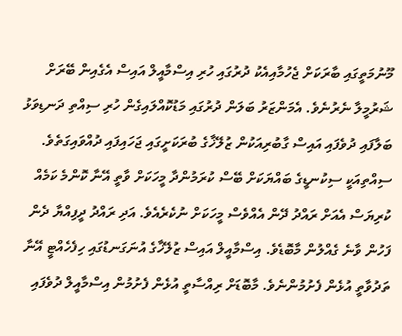މޫނުމަތީގައި ބާރަކަށް ޖެހުމާއިއެކު ދުރުގައި ހުރި އިސްމާއީލް އައިސް އެގެއިން ބޭރަށް ޝަރުމީލާ ނެރުނެވެ. އެމަންޒަރު ބަލަން ދުރުގައި މަޑުކޮއްލައިގެން ހުރި ސިއްތި ދަނޑިވަޅު ބަލާފައި ދުވެފައި އައިސް ގާބުރިއަކުން ޒުލޭޚާގެ ބުރަކަށީގައި ޖަހައިފައި ދުއްވައިގަތެވެ. ސިއްތިއަކީ ސިކުނޑީގެ ބައްޔަކަށް ބޭސް ކުރަމުންދާ މީހަކަށް ވާތީ އޭނާ ކޮންމެ ކަމެއް ކުރިޔަސް އެއަށް ރައްދު ދޭން އެއްވެސް މީހަކަށް ނުކެރެއެވެ. އަދި ރައްދު ދީފިއްޔާ ދެން ފަހުން ވާނެ ގެއްލުން މާބޮޑެވެ. އިސްމާއީލް އައިސް ޒުލޭޚާގެ އުނަގަނޑުގައި ހިފެހެއްޓީ އޭނާ ތަދުވާތީ އުޅެން ފެށުމުންނެވެ. މާބޮޑަށް ރިއްސާތީ އުޅެން ފެށުމުން އިސްމާއީލް ދުވެފައި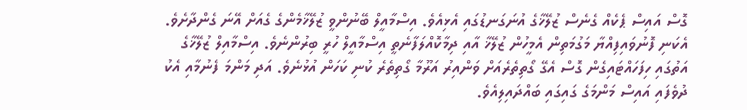ގޮސް އައިސް ޕެކެއް ގެނެސް ޒުލޭޚާގެ އުނަގަނޑުގައި އެޅިއެވެ. އިސްމާއީލް ބޭނުންވީ ޒުލޭޚާމެންގެ ގެއަށް އޭނަ ގެންދާށެވެ. އެކަނި ފޮނުވައިފިއްޔާ މަގުމަތިން އެމީހުން ޒުލޭޚާ އާއި ދިމާކޮއްލަފާނެތީ އިސްމާއީލް ހުރީ ބިރުންނެވެ. އިސްމާއިލް ޒުލޭޚާގެ އަތުގައި ހިފަހައްޓައިގެން ގޮސް އެގޭ ގޯތިތެރެއަށް ވަންއިރު އަރޫމާ ގޯތިތެރެ ކުނި ކަހަން އުޅުނެވެ. އަދި މަންމަ ފެނުމާއި އެކު ދުވެފައި އައިސް މަންމަގެ ގައިގައި ބައްދައިލިއެވެ.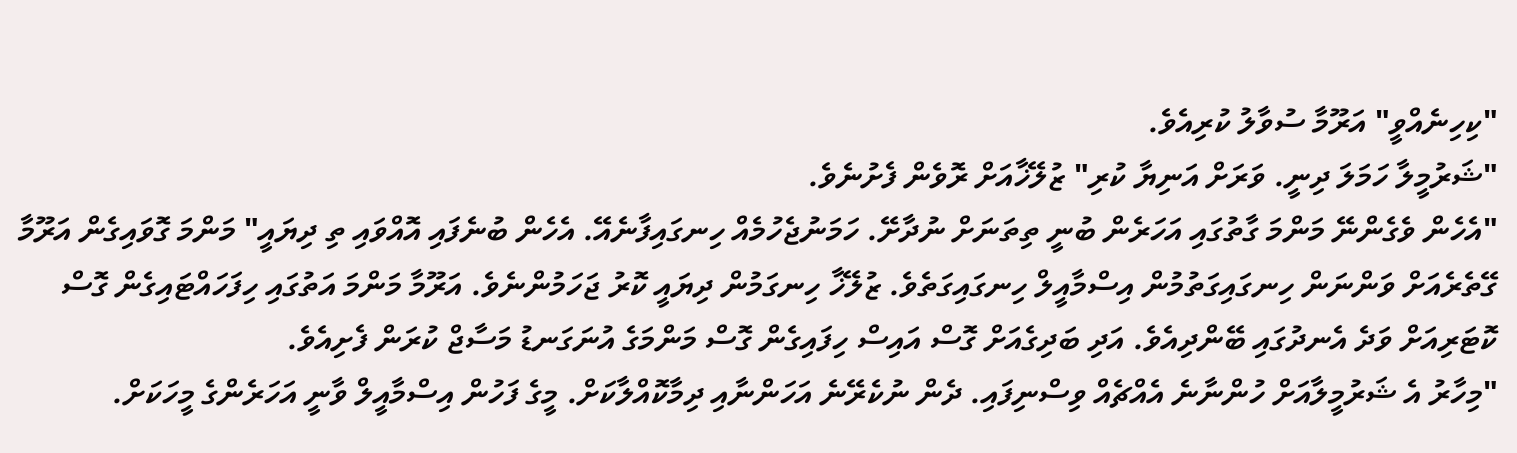"ކިހިނެއްވީ" އަރޫމާ ސުވާލު ކުރިއެވެ.
"ޝަރުމީލާ ހަމަލަ ދިނީ. ވަރަށް އަނިޔާ ކުރި" ޒުލޭޚާއަށް ރޮވެން ފެށުނެވެ.
"އެހެން ވެގެންނޭ މަންމަ ގާތުގައި އަހަރެން ބުނީ ތިތަނަށް ނުދާށޭ. ހަމަނުޖެހުމެއް ހިނގައިފާނެއޭ. އެހެން ބުނެފައި އޮއްވައި ތި ދިޔައީ" މަންމަ ގޮވައިގެން އަރޫމާ ގޭތެރެއަށް ވަންނަން ހިނގައިގަތުމުން އިސްމާއީލް ހިނގައިގަތެވެ. ޒުލޭޚާ ހިނގަމުން ދިޔައީ ކޮރު ޖަހަމުންނެވެ. އަރޫމާ މަންމަ އަތުގައި ހިފަހައްޓައިގެން ގޮސް ކޮޓަރިއަށް ވަދެ އެނދުގައި ބޭންދިއެވެ. އަދި ބަދިގެއަށް ގޮސް އައިސް ހިފައިގެން ގޮސް މަންމަގެ އުނަގަނޑު މަސާޖް ކުރަން ފެށިއެވެ.
"މިހާރު އެ ޝަރުމީލާއަށް ހުންނާނެ އެއްޗެއް ވިސްނިފައި. ދެން ނުކެރޭނެ އަހަންނާއި ދިމާކޮއްލާކަށް. މީގެ ފަހުން އިސްމާއީލް ވާނީ އަހަރެންގެ މީހަކަށް.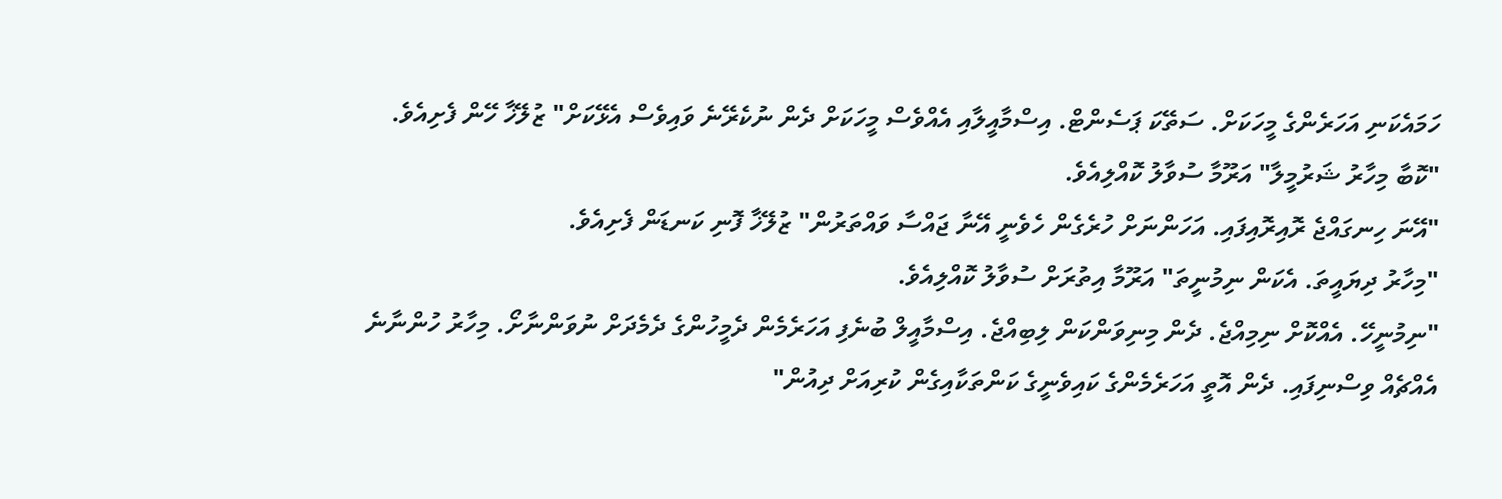ހަމައެކަނި އަހަރެންގެ މީހަކަށް. ސަތޭކަ ޕަސެންޓް. އިސްމާއީލާއި އެއްވެސް މީހަކަށް ދެން ނުކެރޭނެ ވައިވެސް އެޅޭކަށް" ޒުލޭޚާ ހޭން ފެށިއެވެ.
"ކޮބާ މިހާރު ޝަރުމީލާ" އަރޫމާ ސުވާލު ކޮއްލިއެވެ.
"އޭނަ ހިނގައްޖެ ރޮއިރޮއިފައި. އަހަންނަށް ހުރެގެން ހެވެނީ އޭނާ ޖައްސާ ވައްތަރުން" ޒުލޭޚާ ފޮނި ކަނޑަން ފެށިއެވެ.
"މިހާރު ދިޔައީތަ. އެކަން ނިމުނީތަ" އަރޫމާ އިތުރަށް ސުވާލު ކޮއްލިއެވެ.
"ނިމުނީހޭ. އެއްކޮށް ނިމިއްޖެ. ދެން މިނިވަންކަން ލިބިއްޖެ. އިސްމާއީލް ބުނެފި އަހަރެމެން ދެމީހުންގެ ދެމެދަށް ނުވަންނާށޯ. މިހާރު ހުންނާނެ އެއްޗެއް ވިސްނިފައި. ދެން އޮތީ އަހަރެމެންގެ ކައިވެނީގެ ކަންތަކާއިގެން ކުރިއަށް ދިއުން"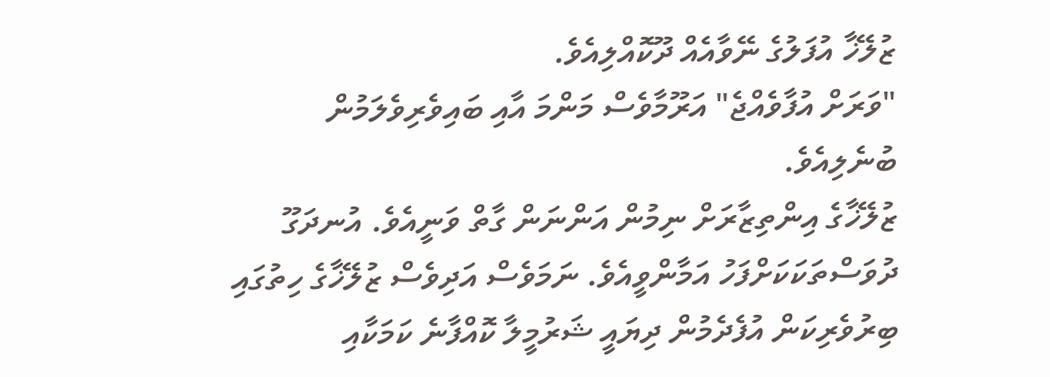ޒުލޭޚާ އުފަލުގެ ނޭވާއެއް ދޫކޮއްލިއެވެ.
"ވަރަށް އުފާވެއްޖެ" އަރޫމާވެސް މަންމަ އާއި ބައިވެރިވެލަމުން ބުނެލިއެވެ.
ޒުލޭޚާގެ އިންތިޒާރަށް ނިމުން އަންނަން ގާތް ވަނީއެވެ. އުނދަގޫ ދުވަސްތަކަކަށްފަހު އަމާންވީއެވެ. ނަމަވެސް އަދިވެސް ޒުލޭޚާގެ ހިތުގައި ބިރުވެރިކަން އުފެދެމުން ދިޔައީ ޝަރުމީލާ ކޮއްފާނެ ކަމަކާއި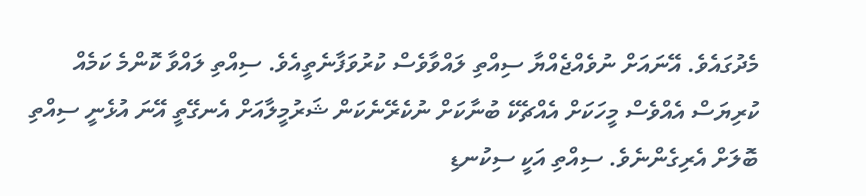މެދުގައެވެ. އޭނައަށް ނުވެއްޖެއްޔާ ސިއްތި ލައްވާވެސް ކުރުވަފާނެތީއެވެ. ސިއްތި ލައްވާ ކޮންމެ ކަމެއް ކުރިޔަސް އެއްވެސް މީހަކަށް އެއްޗެކޭ ބުނާކަށް ނުކެރޭނެކަން ޝަރުމީލާއަށް އެނގޭތީ އޭނަ އުޅެނީ ސިއްތި ބޮލަށް އެރިގެންނެވެ. ސިއްތި އަކީ ސިކުނޑި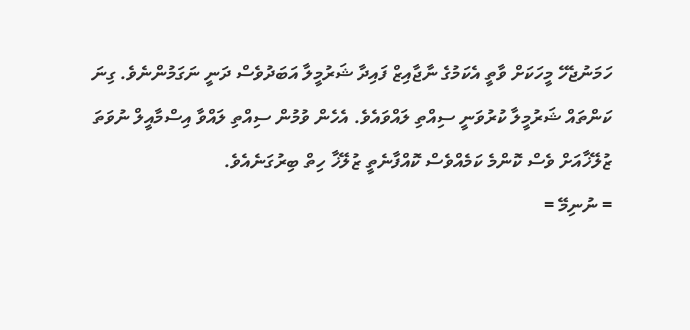ހަމަނުޖެހޭ މީހަކަށް ވާތީ އެކަމުގެ ނާޖާއިޒް ފައިދާ ޝަރުމީލާ އަބަދުވެސް ދަނީ ނަގަމުންނެވެ. ގިނަ ކަންތައް ޝަރުމީލާ ކުރުވަނީ ސިއްތި ލައްވައެވެ. އެހެން ވުމުން ސިއްތި ލައްވާ އިސްމާއީލް ނުވަތަ ޒުލޭޚާއަށް ވެސް ކޮންމެ ކަމެއްވެސް ކޮއްފާނެތީ ޒުލޭޚާ ހިތް ބިރުގަނެއެވެ.
= ނުނިމޭ =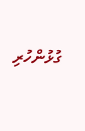ގުޅުންހުރި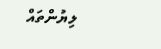ލިޔުންތައް